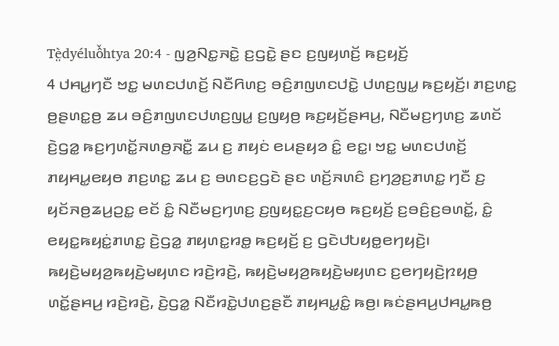Tè̤dyéluô̌htya 20:4 - ꤜꤤ꤬ꤡꤢ꤭ꤏꤢꤧ꤭ ꤢ꤬ꤞꤢꤧ꤭ ꤔꤢ ꤢ꤬ꤜꤟꤛꤢꤩ꤬ ꤒꤢ꤬ꤟꤢꤩ꤬
4 ꤓꤌꤣ꤭ꤚꤢꤪ ꤠꤢ꤭ ꤗꤛꤢꤓꤛꤢꤩ꤬ ꤡꤢꤪꤖꤛꤢ꤬ ꤋꤢꤨ꤬ꤊꤜꤛꤢꤓꤢꤧ꤭ ꤓꤛꤢ꤬ꤜꤣ꤭ ꤒꤢ꤬ꤟꤢꤩ꤬꤯ ꤊꤢ꤬ꤛꤢ꤭ ꤥ꤬ꤔꤛꤢ꤭ꤥ꤬ ꤘꤣ ꤋꤢꤨ꤬ꤊꤜꤛꤢꤓꤛꤢ꤬ꤜꤣ꤭ ꤢ꤬ꤜꤟꤥ꤬ ꤒꤢ꤬ꤟꤢꤩ꤬ꤔꤌꤣ꤬, ꤡꤢꤪꤗꤢ꤬ꤚꤛꤢ꤬ ꤘꤛꤢꤩ ꤢꤧ꤬ꤞꤤ꤭ ꤒꤢ꤬ꤚꤛꤢꤩ꤭ꤏꤛꤥ꤬ꤏꤢꤪ꤭ ꤘꤣ ꤢ꤬ ꤊꤟꤢꤦ ꤕꤣꤔꤟꤤ ꤢꤨ꤭ ꤕꤢ꤭꤯ ꤠꤢ꤭ ꤗꤛꤢꤓꤛꤢꤩ꤬ ꤊꤟꤌꤣ꤭ꤕꤟꤥ ꤊꤢ꤬ꤛꤢ꤭ ꤘꤣ ꤢ꤬ ꤋꤛꤢꤢ꤬ꤞꤢꤧ ꤔꤢ ꤛꤢꤩ꤬ꤏꤛꤢꤨ ꤢ꤬ꤚꤤ꤬ꤢ꤬ꤊꤛꤢ꤭ ꤚꤢꤪ ꤢ꤬ ꤟꤢꤩꤏꤥ꤬ꤘꤣ꤬ꤑꤢ꤭ ꤕꤢꤩ ꤢꤨ꤭ ꤡꤢꤪꤗꤢ꤬ꤚꤛꤢ꤬ ꤢ꤬ꤜꤟꤢ꤭ꤢ꤬ꤍꤟꤥ ꤒꤢ꤬ꤟꤢꤩ꤬ ꤢ꤬ꤋꤢꤨ꤬ꤢ꤬ꤋꤛꤢꤩ꤭, ꤢꤨ꤭ ꤕꤟꤢ꤭ꤒꤟꤢꤦ꤭ꤊꤛꤢ꤭ ꤢꤧ꤬ꤞꤤ꤭ ꤊꤟꤛꤢ꤭ꤙꤥ꤭ ꤒꤢ꤬ꤟꤢꤩ꤬ ꤢ꤬ ꤞꤢꤧꤓꤝꤟꤥ꤭ꤕꤚꤟꤢꤧ꤬꤯ ꤒꤟꤢꤧ꤬ꤗꤟꤤ꤬ꤒꤟꤢꤧ꤬ꤗꤟꤛꤢ ꤙꤢꤧ꤬ꤙꤢꤧ꤬, ꤒꤟꤢꤧ꤬ꤗꤟꤤ꤬ꤒꤟꤢꤧ꤬ꤗꤟꤛꤢ ꤢ꤬ꤕꤚꤟꤢꤧ꤬ꤐꤟꤥ꤬ ꤛꤢꤩ꤭ꤔꤌꤣ꤬ ꤙꤢꤧ꤬ꤙꤢꤧ꤬, ꤢꤧ꤬ꤞꤤ꤭ ꤡꤢꤪꤙꤢꤧ꤭ꤓꤛꤢ꤬ꤔꤢꤪ ꤊꤟꤌꤣ꤭ꤢꤨ꤭ ꤒꤥ꤬꤯ ꤒꤢꤦꤔꤌꤣ꤬ꤓꤌꤣ꤭ꤒꤥ꤬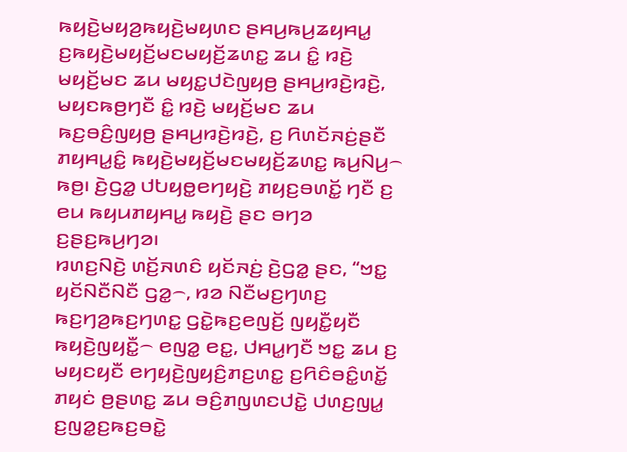ꤒꤟꤢꤧ꤬ꤗꤟꤤ꤬ꤒꤟꤢꤧ꤬ꤗꤟꤛꤢ ꤔꤌꤣ꤬ꤒꤣ꤬ꤘꤟꤌꤣ꤭ ꤢ꤬ꤒꤟꤢꤧ꤬ꤗꤟꤢꤩ꤬ꤗꤢꤗꤟꤢꤩ꤬ꤘꤛꤢ꤭ ꤘꤣ ꤢꤨ꤭ ꤙꤢꤧ꤬ ꤗꤟꤢꤩ꤬ꤗꤢ ꤘꤣ ꤗꤟꤢ꤭ꤓꤢꤧꤜꤟꤥ꤬ ꤔꤌꤣ꤬ꤙꤢꤧ꤬ꤙꤢꤧ꤬, ꤗꤟꤢꤒꤥ꤬ꤚꤢꤪ ꤢꤨ꤭ ꤙꤢꤧ꤬ ꤗꤟꤢꤩ꤬ꤗꤢ ꤘꤣ ꤒꤢ꤬ꤋꤢꤨ꤬ꤜꤟꤥ꤬ ꤔꤌꤣ꤬ꤙꤢꤧ꤬ꤙꤢꤧ꤬, ꤢ꤬ ꤖꤛꤢꤩꤏꤢꤦ꤬ꤔꤢꤪ ꤊꤟꤌꤣ꤭ꤢꤨ꤭ ꤒꤟꤢꤧ꤬ꤗꤟꤢꤩ꤬ꤗꤢꤗꤟꤢꤩ꤬ꤘꤛꤢ꤭ ꤒꤣ꤬ꤡꤣ꤬꤮ ꤒꤥ꤬꤯ ꤢꤧ꤬ꤞꤤ꤭ ꤓꤝꤟꤥ꤭ꤕꤚꤟꤢꤧ꤬ ꤊꤟꤢ꤬ꤋꤛꤢꤩ꤭ ꤚꤢꤪ ꤢ꤬ ꤕꤣ ꤒꤟꤣꤊꤟꤌꤣ꤭ ꤒꤟꤢꤧ꤬ ꤔꤢ ꤋꤚꤤ ꤢ꤬ꤔꤢ꤬ꤒꤣ꤬ꤚꤤ꤯
ꤙꤛꤢ꤬ꤡꤢꤧ꤬ ꤛꤢꤩ꤬ꤏꤛꤢꤨ ꤟꤢꤩꤏꤢꤦ꤬ ꤢꤧ꤬ꤞꤤ꤭ ꤔꤢ, “ꤠꤢ꤭ ꤟꤢꤩꤡꤢꤪꤡꤢꤪ ꤞꤤ꤭꤮, ꤙꤤ ꤡꤢꤪꤗꤢ꤬ꤚꤛꤢ꤬ ꤒꤢ꤬ꤚꤤ꤬ꤒꤢ꤬ꤚꤛꤢ꤭ ꤞꤢꤧ꤭ꤒꤢ꤬ꤕꤜꤢꤩ꤬ ꤜꤟꤢꤪ꤭ꤟꤢꤪ ꤒꤟꤢꤧ꤬ꤜꤟꤢꤪ꤭꤮ ꤕꤜꤤ꤭ ꤕꤢ꤭, ꤓꤌꤣ꤭ꤚꤢꤪ ꤠꤢ꤭ ꤘꤣ ꤢ꤬ ꤗꤟꤢꤟꤢꤪ ꤕꤚꤟꤢꤧ꤬ꤜꤟꤢꤨ꤬ꤊꤢ꤬ꤛꤢ꤭ ꤢ꤬ꤖꤢꤨꤋꤢꤨ꤭ꤛꤢꤩ꤭ ꤊꤟꤢꤦ ꤥ꤬ꤔꤛꤢ꤭ ꤘꤣ ꤋꤢꤨ꤬ꤊꤜꤛꤢꤓꤢꤧ꤭ ꤓꤛꤢ꤬ꤜꤣ꤭ ꤢ꤬ꤜꤤ꤭ꤢ꤬ꤒꤢ꤬ꤋꤢꤧ꤭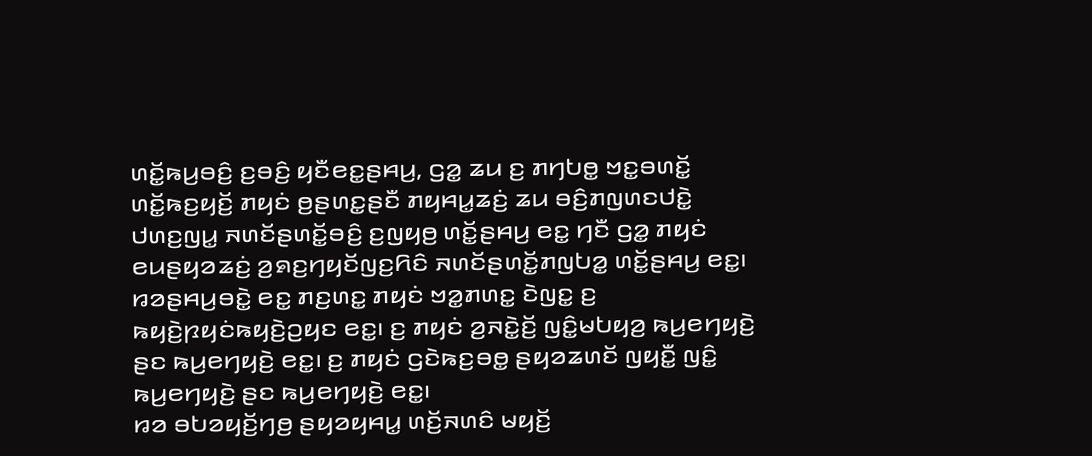ꤛꤢꤩ꤭ꤒꤣ꤬ꤋꤢꤨ꤬ ꤢ꤬ꤋꤢꤨ꤬ ꤟꤢꤪꤕꤢ꤭ꤔꤌꤣ꤬, ꤞꤤ꤭ ꤘꤣ ꤢ꤬ ꤊꤚꤝꤥ꤭ ꤠꤢ꤭ꤋꤛꤢꤩ꤭ ꤛꤢꤩ꤭ꤒꤢ꤬ꤟꤢꤩ꤬ ꤊꤟꤢꤦ ꤥ꤬ꤔꤛꤢ꤭ꤔꤢꤪ ꤊꤟꤌꤣ꤭ꤘꤢꤦ꤬ ꤘꤣ ꤋꤢꤨ꤬ꤊꤜꤛꤢꤓꤢꤧ꤭ ꤓꤛꤢ꤬ꤜꤣ꤭ ꤏꤛꤢꤩꤔꤛꤢꤩ꤭ꤋꤢꤨ꤬ ꤢ꤬ꤜꤟꤥ꤬ ꤛꤢꤩ꤭ꤔꤌꤣ꤬ ꤕꤢ꤭ ꤚꤢꤪ ꤞꤤ꤭ ꤊꤟꤢꤦ ꤕꤣꤔꤟꤤꤘꤢꤦ꤬ ꤤ꤬ꤎꤢ꤬ꤚꤟꤢꤩꤜꤢ꤬ꤖꤢꤨ ꤏꤛꤢꤩꤔꤛꤢꤩ꤭ꤊꤜꤝꤤ꤭ ꤛꤢꤩ꤭ꤔꤌꤣ꤬ ꤕꤢ꤭꤯
ꤙꤤꤔꤌꤣ꤬ꤋꤢꤧ꤭ ꤕꤢ꤭ ꤊꤢ꤬ꤛꤢ꤭ ꤊꤟꤢꤦ ꤠꤤ꤭ꤊꤛꤢ꤭ ꤢꤧꤜꤢ꤭ ꤢ꤬ ꤒꤟꤢꤧ꤬ꤐꤟꤢꤦꤒꤟꤢꤧ꤬ꤑꤟꤢ ꤕꤢ꤭꤯ ꤢ꤬ ꤊꤟꤢꤦ ꤤ꤬ꤏꤢꤧ꤭ꤢꤩ꤬ ꤜꤢꤨ꤭ꤗꤝꤟꤤ꤬ ꤒꤣ꤬ꤕꤚꤟꤢꤧ꤬ ꤔꤢ ꤒꤣ꤬ꤕꤚꤟꤢꤧ꤬ ꤕꤢ꤭꤯ ꤢ꤬ ꤊꤟꤢꤦ ꤞꤢꤧꤒꤢ꤬ꤋꤥ꤭ ꤔꤟꤤꤘꤛꤢꤩ ꤜꤟꤢꤪ꤭ ꤜꤢꤨ꤭ ꤒꤣ꤬ꤕꤚꤟꤢꤧ꤬ ꤔꤢ ꤒꤣ꤬ꤕꤚꤟꤢꤧ꤬ ꤕꤢ꤭꤯
ꤙꤤ ꤋꤝꤤꤟꤢꤩ꤬ꤚꤥ꤬ ꤔꤟꤤꤟꤌꤣ꤭ ꤛꤢꤩ꤬ꤏꤛꤢꤨ ꤗꤟꤢꤩ꤬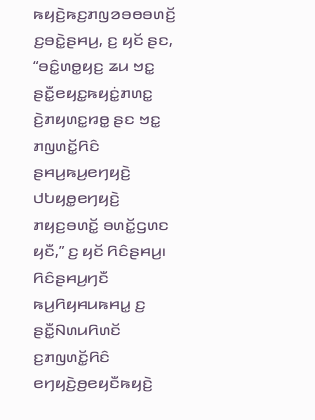ꤒꤟꤢꤧ꤬ꤒꤢ꤬ꤊꤜꤤꤋꤥꤋꤛꤢꤩ꤬ ꤢ꤬ꤋꤢꤧ꤭ꤔꤌꤣ꤬, ꤢ꤬ ꤟꤢꤩ ꤔꤢ, “ꤋꤢꤨ꤭ꤛꤥ꤭ꤟꤢ꤬ ꤘꤣ ꤠꤢ꤭ ꤔꤢꤪ꤭ꤕꤟꤢ꤭ꤒꤟꤢꤦ꤭ꤊꤛꤢ꤭ ꤢꤧ꤬ꤊꤟꤛꤢ꤭ꤙꤥ꤭ ꤔꤢ ꤠꤢ꤭ ꤊꤜꤛꤢꤩ꤭ꤖꤢꤨ ꤔꤌꤣ꤬ꤒꤣ꤬ꤕꤚꤟꤢꤧ꤬ ꤓꤝꤟꤥ꤭ꤕꤚꤟꤢꤧ꤬ ꤊꤟꤢ꤬ꤋꤛꤢꤩ꤭ ꤋꤛꤢꤩ꤭ꤞꤛꤢ ꤟꤢꤪ,” ꤢ꤬ ꤟꤢꤩ ꤖꤢꤨꤔꤌꤣ꤬꤯
ꤖꤢꤨꤔꤌꤣ꤬ꤚꤢꤪ ꤒꤣ꤬ꤖꤟꤌꤣꤒꤌꤣ꤭ ꤢ꤬ ꤔꤢꤪ꤭ꤡꤛꤣꤖꤛꤢꤩ ꤢ꤬ꤊꤜꤛꤢꤩ꤭ꤖꤢꤨ ꤕꤚꤟꤢꤧ꤬ꤥ꤬ꤕꤟꤢꤪꤒꤟꤢꤧ꤬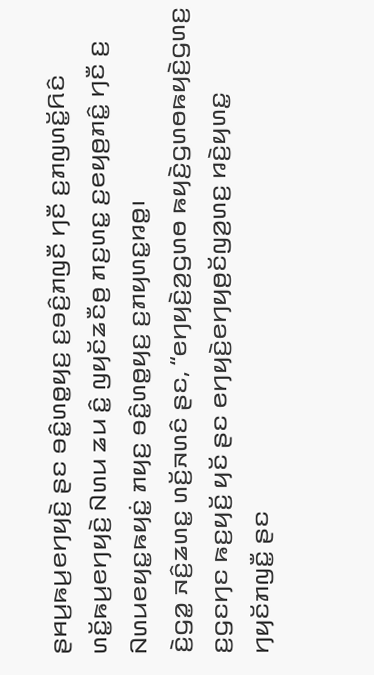ꤔꤌꤣ꤬ꤒꤣ꤬ꤕꤚꤟꤢꤧ꤬ ꤔꤢ ꤋꤢꤨ꤭ꤛꤥ꤭ꤟꤢ꤬ ꤢ꤬ꤋꤢꤨ꤬ꤊꤜꤢꤪ ꤚꤢꤪ ꤢ꤬ꤊꤜꤛꤢꤩ꤭ꤖꤢꤨ ꤛꤢꤩ꤭ꤒꤣ꤬ꤕꤚꤟꤢꤧ꤬ ꤡꤛꤣ ꤘꤣ ꤢꤨ꤭ ꤜꤟꤢꤩꤘꤢꤪꤥ꤬ ꤊꤢ꤬ꤛꤢ꤭ ꤢ꤬ꤕꤟꤥ꤬ꤊꤢꤨ꤭ ꤚꤢꤪ ꤢ꤬ ꤡꤛꤣꤕꤟꤢ꤭ꤒꤟꤢꤦ꤭ ꤊꤟꤢ꤬ ꤋꤢꤨ꤭ꤛꤥ꤭ꤟꤢ꤬ ꤢ꤬ꤊꤟꤛꤢ꤭ꤙꤥ꤭꤯
ꤢꤧ꤬ꤞꤤ꤭ ꤏꤢꤨ꤬ꤘꤛꤢ꤭ ꤛꤢꤩ꤬ꤏꤛꤢꤨ ꤔꤢ, “ꤕꤚꤟꤢꤧ꤬ꤤ꤬ꤞꤛꤥ ꤒꤟꤢꤧ꤬ꤞꤛꤥꤒꤟꤢꤧ꤬ꤞꤛꤢ꤬ ꤢ꤬ꤞꤢꤚꤢ ꤒꤢ꤬ꤟꤢꤩ꤬ ꤟꤢꤩ ꤔꤢ ꤕꤚꤟꤢꤧ꤬ꤕꤚꤟꤥ꤬ꤢꤩꤜꤤ꤬ꤛꤢ꤬ ꤙꤢꤧ꤬ꤟꤛꤢ꤭ ꤚꤟꤢꤩꤊꤜꤢꤪ꤭ ꤔꤢ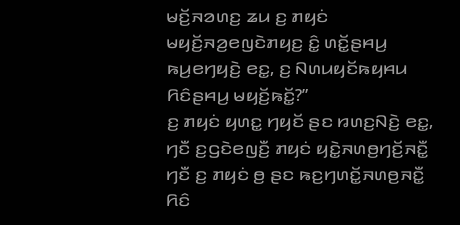ꤗꤢꤩ꤬ꤏꤤꤛꤢ꤬ ꤘꤣ ꤢ꤬ ꤊꤟꤢꤦ ꤗꤟꤢꤩ꤬ꤏꤤ꤬ꤕꤜꤢꤧꤊꤟꤢ꤬ ꤢꤨ꤭ ꤛꤢꤩ꤭ꤔꤌꤣ꤬ ꤒꤣ꤬ꤕꤚꤟꤢꤧ꤬ ꤕꤢ꤭, ꤢ꤬ ꤡꤛꤣꤟꤢꤩꤒꤟꤌꤣ ꤖꤢꤨꤔꤌꤣ꤬ ꤗꤟꤢꤩ꤬ꤒꤢꤩ꤭?”
ꤢ꤬ ꤊꤟꤢꤦ ꤟꤛꤢ꤭ ꤚꤟꤢꤩ ꤔꤢ ꤙꤛꤢ꤬ꤡꤢꤧ꤬ ꤕꤢ꤭, ꤚꤢꤪ ꤢ꤬ꤞꤢꤧꤕꤜꤢꤪ꤬ ꤊꤟꤢꤦ ꤟꤢꤧ꤭ꤏꤛꤥ꤬ꤚꤢꤩ꤬ꤏꤢꤪ꤭ ꤚꤢꤪ ꤢ꤬ ꤊꤟꤢꤦ ꤥ꤬ ꤔꤢ ꤒꤢ꤬ꤚꤛꤢꤩ꤭ꤏꤛꤥ꤬ꤏꤢꤪ꤭ ꤖꤢꤨ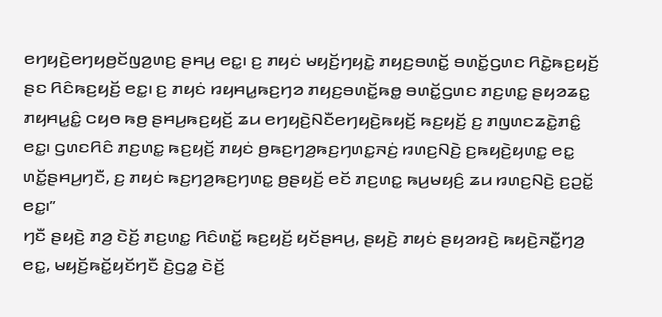ꤕꤚꤟꤢꤧ꤬ꤕꤚꤟꤥ꤬ꤢꤩꤜꤤ꤬ꤛꤢ꤬ ꤔꤌꤣ꤬ ꤕꤢ꤭꤯ ꤢ꤬ ꤊꤟꤢꤦ ꤗꤟꤢꤩ꤬ꤚꤟꤢꤧ꤭ ꤊꤟꤢ꤬ꤋꤛꤢꤩ꤭ ꤋꤛꤢꤩ꤭ꤞꤛꤢ ꤖꤢꤧ꤭ꤒꤢ꤬ꤟꤢꤩ꤬ ꤔꤢ ꤖꤢꤨꤒꤢ꤬ꤟꤢꤩ꤬ ꤕꤢ꤭꤯ ꤢ꤬ ꤊꤟꤢꤦ ꤙꤟꤌꤣ꤭ꤒꤢ꤬ꤚꤤ ꤊꤟꤢ꤬ꤋꤛꤢꤩ꤭ꤒꤥ꤭ ꤋꤛꤢꤩ꤭ꤞꤛꤢ ꤊꤢ꤬ꤛꤢ꤭ ꤔꤟꤤꤘꤢ꤭ ꤊꤟꤌꤣ꤭ꤢꤨ꤭ ꤍꤟꤥ ꤒꤥ꤬ ꤔꤌꤣ꤬ꤒꤢ꤬ꤟꤢꤩ꤬ ꤘꤣ ꤕꤚꤟꤢꤧ꤬ꤡꤢꤪꤕꤚꤟꤢꤧ꤬ꤒꤟꤢꤩ꤬ ꤒꤢ꤬ꤟꤢꤩ꤬ ꤢ꤬ ꤊꤜꤛꤢꤘꤢꤧ꤭ꤊꤢꤨ꤭ ꤕꤢ꤭꤯ ꤞꤛꤢꤖꤢꤨ ꤊꤢ꤬ꤛꤢ꤭ ꤒꤢ꤬ꤟꤢꤩ꤬ ꤊꤟꤢꤦ ꤥ꤬ꤒꤢ꤬ꤚꤤ꤬ꤒꤢ꤬ꤚꤛꤢ꤭ꤏꤢꤦ꤬ ꤙꤛꤢ꤬ꤡꤢꤧ꤬ ꤢ꤬ꤒꤟꤢꤧ꤬ꤟꤛꤢ꤭ ꤕꤢ꤭ ꤛꤢꤩ꤭ꤔꤌꤣ꤬ꤚꤢꤪ, ꤢ꤬ ꤊꤟꤢꤦ ꤒꤢ꤬ꤚꤤ꤬ꤒꤢ꤬ꤚꤛꤢ꤭ ꤥ꤬ꤔꤟꤢꤩ꤬ ꤕꤢꤩ ꤊꤢ꤬ꤛꤢ꤭ ꤒꤣ꤬ꤗꤟꤢꤨ꤬ ꤘꤣ ꤙꤛꤢ꤬ꤡꤢꤧ꤬ ꤢ꤬ꤑꤢꤩ꤭ ꤕꤢ꤭꤯”
ꤚꤢꤪ ꤔꤟꤢꤧ꤬ ꤊꤤ꤬ ꤢꤧꤢꤩ꤬ ꤊꤢ꤬ꤛꤢ꤭ ꤖꤢꤨꤛꤢꤩ꤭ ꤒꤢ꤬ꤟꤢꤩ꤬ ꤟꤢꤩꤔꤌꤣ꤬, ꤔꤟꤢꤧ꤬ ꤊꤟꤢꤦ ꤔꤟꤤꤙꤢꤧ꤬ ꤒꤟꤢꤧ꤬ꤏꤢꤪ꤭ꤚꤤ꤬ ꤕꤢ꤭, ꤗꤟꤢꤩ꤬ꤒꤢꤩ꤭ꤟꤢꤩꤚꤢꤪ ꤢꤧ꤬ꤞꤤ꤭ ꤢꤧꤢꤩ꤬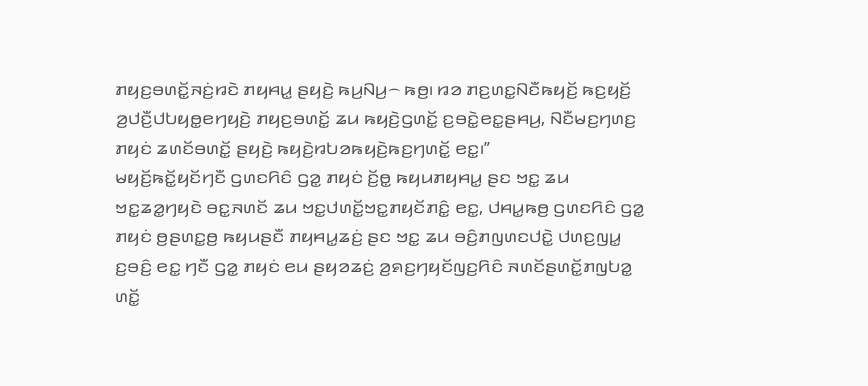ꤊꤟꤢ꤬ꤋꤛꤢꤩ꤭ꤏꤢꤦ꤬ꤙꤢꤧ ꤊꤟꤌꤣ꤭ ꤔꤟꤢꤧ꤬ ꤒꤣ꤬ꤡꤣ꤬꤮ ꤒꤥ꤬꤯ ꤙꤤ ꤊꤢ꤬ꤛꤢ꤭ꤡꤢꤪꤒꤟꤢꤩ꤬ ꤒꤢ꤬ꤟꤢꤩ꤬ ꤤ꤬ꤓꤢꤪ꤬ꤓꤝꤟꤥ꤭ꤕꤚꤟꤢꤧ꤬ ꤊꤟꤢ꤬ꤋꤛꤢꤩ꤭ ꤘꤣ ꤒꤟꤢꤧ꤬ꤞꤛꤢꤩ꤭ ꤢ꤬ꤋꤢꤧ꤭ꤕꤢ꤭ꤔꤌꤣ꤬, ꤡꤢꤪꤗꤢ꤬ꤚꤛꤢ꤬ ꤊꤟꤢꤦ ꤘꤛꤢꤩꤋꤛꤢꤩ꤭ ꤔꤟꤢꤧ꤬ ꤒꤟꤢꤧ꤬ꤙꤝꤤꤒꤟꤢꤧ꤬ꤒꤢ꤬ꤚꤛꤢꤩ꤭ ꤕꤢ꤭꤯”
ꤗꤟꤢꤩ꤬ꤒꤢꤩ꤭ꤟꤢꤩꤚꤢꤪ ꤞꤛꤢꤖꤢꤨ ꤞꤤ꤭ ꤊꤟꤢꤦ ꤢꤩ꤬ꤥ꤭ ꤒꤟꤣꤊꤟꤌꤣ꤭ ꤔꤢ ꤠꤢ꤭ ꤘꤣ ꤠꤢ꤭ꤘꤤ꤭ꤚꤟꤢꤧ ꤋꤢ꤭ꤏꤛꤢꤩ ꤘꤣ ꤠꤢ꤭ꤓꤛꤢꤩ꤭ꤠꤢ꤭ꤊꤟꤢꤩꤊꤢꤨ꤭ ꤕꤢ꤭, ꤓꤌꤣ꤭ꤒꤥ꤬ ꤞꤛꤢꤖꤢꤨ ꤞꤤ꤭ ꤊꤟꤢꤦ ꤥ꤬ꤔꤛꤢ꤭ꤥ꤬ ꤒꤟꤣꤔꤢꤪ ꤊꤟꤌꤣ꤭ꤘꤢꤦ꤬ ꤔꤢ ꤠꤢ꤭ ꤘꤣ ꤋꤢꤨ꤬ꤊꤜꤛꤢꤓꤢꤧ꤭ ꤓꤛꤢ꤬ꤜꤣ꤭ ꤢ꤬ꤋꤢꤨ꤬ ꤕꤢ꤭ ꤚꤢꤪ ꤞꤤ꤭ ꤊꤟꤢꤦ ꤕꤣ ꤔꤟꤤꤘꤢꤦ꤬ ꤤ꤬ꤎꤢ꤬ꤚꤟꤢꤩꤜꤢ꤬ꤖꤢꤨ ꤏꤛꤢꤩꤔꤛꤢꤩ꤭ꤊꤜꤝꤤ꤭ ꤛꤢꤩ꤭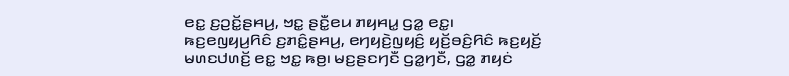ꤕꤢ꤭ ꤢ꤬ꤑꤢꤩ꤭ꤔꤌꤣ꤬, ꤠꤢ꤭ ꤔꤢꤪ꤭ꤕꤣ ꤊꤟꤌꤣ꤭ ꤞꤤ꤭ ꤕꤢ꤭꤯
ꤒꤢ꤬ꤕꤜꤟꤣ꤬ꤖꤢꤨ ꤢ꤬ꤊꤢꤨ꤭ꤔꤌꤣ꤬, ꤕꤚꤟꤢꤧ꤬ꤜꤟꤢꤨ꤬ ꤟꤢꤩ꤬ꤋꤢꤨ꤬ꤖꤢꤨ ꤒꤢ꤬ꤟꤢꤩ꤬ ꤗꤛꤢꤓꤛꤢꤩ꤬ ꤕꤢ꤭ ꤠꤢ꤭ ꤒꤥ꤬꤯ ꤗꤢ꤬ꤔꤢꤚꤢꤪ ꤞꤤ꤭ꤚꤢꤪ, ꤞꤤ꤭ ꤊꤟꤢꤦ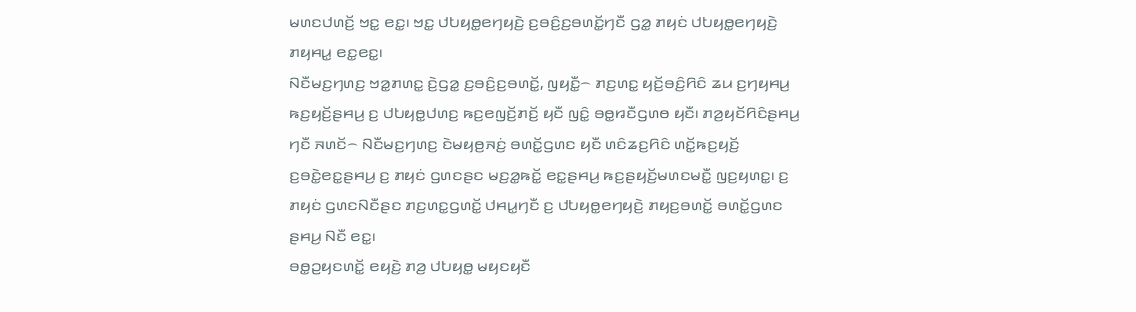ꤗꤛꤢꤓꤛꤢꤩ꤬ ꤠꤢ꤭ ꤕꤢ꤭꤯ ꤠꤢ꤭ ꤓꤝꤟꤥ꤭ꤕꤚꤟꤢꤧ꤬ ꤢ꤬ꤋꤢꤨ꤬ꤢ꤬ꤋꤛꤢꤩ꤭ꤚꤢꤪ ꤞꤤ꤭ ꤊꤟꤢꤦ ꤓꤝꤟꤥ꤭ꤕꤚꤟꤢꤧ꤬ ꤊꤟꤌꤣ꤭ ꤕꤢ꤭ꤕꤢ꤭꤯
ꤡꤢꤪꤗꤢ꤬ꤚꤛꤢ꤬ ꤠꤤ꤭ꤊꤛꤢ꤭ ꤢꤧ꤬ꤞꤤ꤭ ꤢ꤬ꤋꤢꤨ꤬ꤢ꤬ꤋꤛꤢꤩ꤭, ꤜꤟꤢꤪ꤭꤮ ꤊꤢ꤬ꤛꤢ꤭ ꤟꤢꤩ꤬ꤋꤢꤨ꤬ꤖꤢꤨ ꤘꤣ ꤢ꤬ꤚꤟꤌꤣ꤬ ꤒꤢ꤬ꤟꤢꤩ꤬ꤔꤌꤣ꤬ ꤢ꤬ ꤓꤝꤟꤥ꤭ꤓꤛꤢ꤬ ꤒꤢ꤬ꤕꤜꤢꤩ꤬ꤊꤢꤩ꤬ ꤟꤢꤪ ꤜꤢꤨ꤭ ꤋꤥ꤭ꤙꤢꤪꤞꤛꤥ ꤟꤢꤪ꤯ ꤊꤤ꤬ꤟꤢꤩꤖꤢꤨꤔꤌꤣ꤬ ꤚꤢꤪ ꤏꤛꤢꤩ꤮ ꤡꤢꤪꤗꤢ꤬ꤚꤛꤢ꤬ ꤢꤧꤗꤟꤥ꤬ꤏꤢꤦ꤬ ꤋꤛꤢꤩ꤭ꤞꤛꤢ ꤟꤢꤪ ꤛꤢꤨꤘꤢ꤬ꤖꤢꤨ ꤛꤢꤩ꤭ꤒꤢ꤬ꤟꤢꤩ꤬ ꤢ꤬ꤋꤢꤧ꤭ꤕꤢ꤭ꤔꤌꤣ꤬ ꤢ꤬ ꤊꤟꤢꤦ ꤞꤛꤢꤔꤢ ꤗꤢ꤬ꤤ꤭ꤒꤢꤩ꤭ ꤕꤢ꤭ꤔꤌꤣ꤬ ꤒꤢ꤬ꤔꤟꤢꤩ꤬ꤗꤛꤢꤗꤢꤪ꤭ ꤜꤢ꤬ꤟꤛꤢ꤭꤯ ꤢ꤬ ꤊꤟꤢꤦ ꤞꤛꤢꤡꤢꤪꤔꤢ ꤊꤢ꤬ꤛꤢ꤭ꤞꤛꤢꤩ꤭ ꤓꤌꤣ꤭ꤚꤢꤪ ꤢ꤬ ꤓꤝꤟꤥ꤭ꤕꤚꤟꤢꤧ꤬ ꤊꤟꤢ꤬ꤋꤛꤢꤩ꤭ ꤋꤛꤢꤩ꤭ꤞꤛꤢ ꤔꤌꤣ꤬ ꤡꤢꤪ ꤕꤢ꤭꤯
ꤋꤥ꤭ꤑꤟꤢꤛꤢꤩ꤭ ꤕꤟꤢꤧ꤬ ꤊꤤ꤬ ꤓꤝꤟꤥ꤭ ꤗꤟꤢꤟꤢꤪ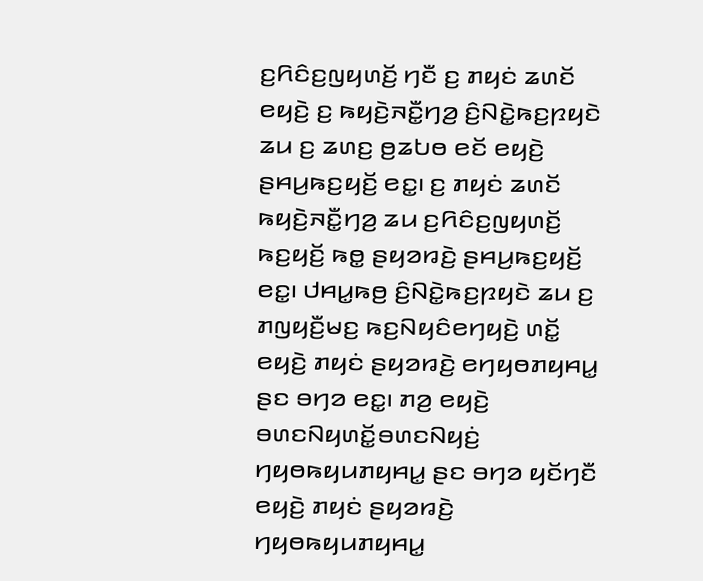ꤢ꤬ꤖꤢꤨꤢ꤬ꤜꤟꤛꤢꤩ꤬ ꤚꤢꤪ ꤢ꤬ ꤊꤟꤢꤦ ꤘꤛꤢꤩ ꤕꤟꤢꤧ꤬ ꤢ꤬ ꤒꤟꤢꤧ꤬ꤏꤢꤪ꤭ꤚꤤ꤬ ꤢꤨ꤬ꤡꤢꤧ꤭ꤒꤢ꤬ꤐꤟꤢꤧ ꤘꤣ ꤢ꤬ ꤘꤛꤢ꤬ ꤥ꤬ꤘꤝꤥ ꤕꤢꤩ ꤕꤟꤢꤧ꤬ ꤔꤌꤣ꤬ꤒꤢ꤬ꤟꤢꤩ꤬ ꤕꤢ꤭꤯ ꤢ꤬ ꤊꤟꤢꤦ ꤘꤛꤢꤩ ꤒꤟꤢꤧ꤬ꤏꤢꤪ꤭ꤚꤤ꤬ ꤘꤣ ꤢ꤬ꤖꤢꤨꤢ꤬ꤜꤟꤛꤢꤩ꤬ ꤒꤢ꤬ꤟꤢꤩ꤬ ꤒꤥ꤭ ꤔꤟꤤꤙꤢꤧ꤬ ꤔꤌꤣ꤬ꤒꤢ꤬ꤟꤢꤩ꤬ ꤕꤢ꤭꤯ ꤓꤌꤣ꤭ꤒꤥ꤬ ꤢꤨ꤬ꤡꤢꤧ꤭ꤒꤢ꤬ꤐꤟꤢꤧ ꤘꤣ ꤢ꤬ ꤊꤜꤟꤢꤪ꤬ꤗꤢ꤬ ꤒꤢ꤬ꤡꤟꤢꤨꤕꤚꤟꤢꤧ꤬ ꤛꤢꤩ꤭ ꤕꤟꤢꤧ꤬ ꤊꤟꤢꤦ ꤔꤟꤤꤙꤢꤧ꤬ ꤕꤚꤟꤥꤊꤟꤌꤣ꤭ ꤔꤢ ꤋꤚꤤ ꤕꤢ꤭꤯ ꤊꤤ꤬ ꤕꤟꤢꤧ꤬ ꤋꤛꤢꤡꤟꤛꤢꤩ꤭ꤋꤛꤢꤡꤟꤢꤦ꤬ ꤚꤟꤥꤒꤟꤣꤊꤟꤌꤣ꤭ ꤔꤢ ꤋꤚꤤ ꤟꤢꤩꤚꤢꤪ ꤕꤟꤢꤧ꤬ ꤊꤟꤢꤦ ꤔꤟꤤꤙꤢꤧ꤬ ꤚꤟꤥꤒꤟꤣꤊꤟꤌꤣ꤭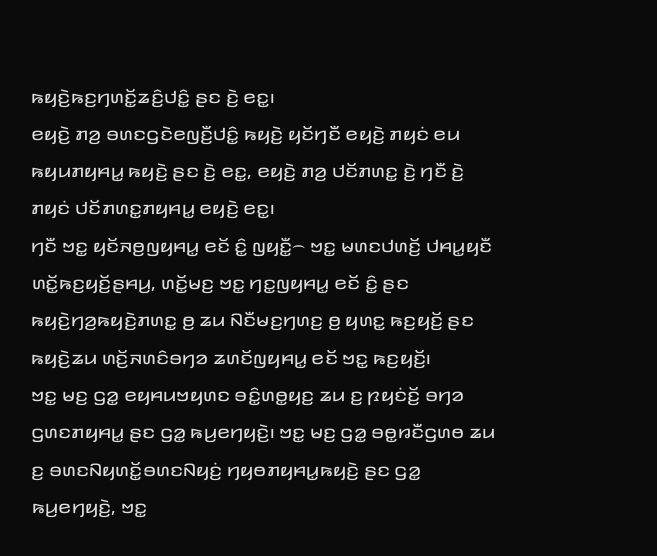ꤒꤟꤢꤧ꤬ꤒꤢ꤬ꤚꤛꤢꤩ꤭ꤘꤢꤨ꤬ꤓꤢꤨ꤭ ꤔꤢ ꤢꤧ꤬ ꤕꤢ꤭꤯
ꤕꤟꤢꤧ꤬ ꤊꤤ꤬ ꤋꤛꤢꤞꤢꤧꤕꤜꤢꤪ꤬ꤓꤢꤨ꤭ ꤒꤟꤢꤧ꤬ ꤟꤢꤩꤚꤢꤪ ꤕꤟꤢꤧ꤬ ꤊꤟꤢꤦ ꤕꤣ ꤒꤟꤣꤊꤟꤌꤣ꤭ ꤒꤟꤢꤧ꤬ ꤔꤢ ꤢꤧ꤬ ꤕꤢ꤭, ꤕꤟꤢꤧ꤬ ꤊꤤ꤬ ꤓꤢꤩꤊꤛꤢ꤭ ꤢꤧ꤬ ꤚꤢꤪ ꤢꤧ꤬ ꤊꤟꤢꤦ ꤓꤢꤩꤊꤛꤢ꤭ꤊꤟꤌꤣ꤭ ꤕꤟꤢꤧ꤬ ꤕꤢ꤭꤯
ꤚꤢꤪ ꤠꤢ꤭ ꤟꤢꤩꤏꤥ꤬ꤜꤟꤌꤣ꤭ ꤕꤢꤩ ꤢꤨ꤭ ꤜꤟꤢꤪ꤭꤮ ꤠꤢ꤭ ꤗꤛꤢꤓꤛꤢꤩ꤬ ꤓꤌꤣ꤭ꤟꤢꤪ ꤛꤢꤩ꤭ꤒꤢ꤬ꤟꤢꤩ꤬ꤔꤌꤣ꤬, ꤛꤢꤩ꤭ꤗꤢ꤬ ꤠꤢ꤭ ꤚꤢ꤭ꤜꤟꤌꤣ꤭ ꤕꤢꤩ ꤢꤨ꤭ ꤔꤢ ꤒꤟꤢꤧ꤬ꤚꤤ꤬ꤒꤟꤢꤧ꤬ꤊꤛꤢ꤭ ꤥ꤬ ꤘꤣ ꤡꤢꤪꤗꤢ꤬ꤚꤛꤢ꤬ ꤥ꤬ ꤟꤛꤢ꤭ ꤒꤢ꤬ꤟꤢꤩ꤬ ꤔꤢ ꤒꤟꤢꤧ꤬ꤘꤣ ꤛꤢꤩ꤬ꤏꤛꤢꤨꤋꤚꤤ ꤘꤛꤢꤩꤜꤟꤌꤣ꤭ ꤕꤢꤩ ꤠꤢ꤭ ꤒꤢ꤬ꤟꤢꤩ꤬꤯
ꤠꤢ꤭ ꤗꤢ꤬ ꤞꤤ꤭ ꤕꤟꤌꤣꤠꤟꤛꤢ ꤋꤢꤨ꤭ꤛꤥ꤭ꤟꤢ꤬ ꤘꤣ ꤢ꤬ ꤐꤟꤢꤦꤢꤩ꤬ ꤋꤚꤤ ꤞꤛꤢꤊꤟꤌꤣ꤭ ꤔꤢ ꤞꤤ꤭ ꤒꤣ꤬ꤕꤚꤟꤢꤧ꤬꤯ ꤠꤢ꤭ ꤗꤢ꤬ ꤞꤤ꤭ ꤋꤥ꤭ꤙꤢꤪꤞꤛꤥ ꤘꤣ ꤢ꤬ ꤋꤛꤢꤡꤟꤛꤢꤩ꤭ꤋꤛꤢꤡꤟꤢꤦ꤬ ꤚꤟꤥꤊꤟꤌꤣ꤭ꤒꤟꤢꤧ꤬ ꤔꤢ ꤞꤤ꤭ ꤒꤣ꤬ꤕꤚꤟꤢꤧ꤬, ꤠꤢ꤭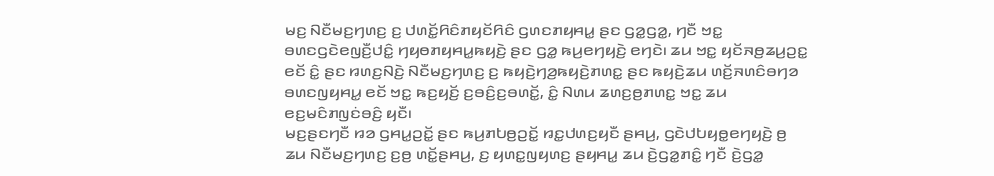ꤗꤢ꤬ ꤡꤢꤪꤗꤢ꤬ꤚꤛꤢ꤬ ꤢ꤬ ꤓꤛꤢꤩ꤭ꤖꤢꤨꤊꤟꤢꤩꤖꤢꤨ ꤞꤛꤢꤊꤟꤌꤣ꤭ ꤔꤢ ꤞꤤ꤭ꤞꤤ꤭, ꤚꤢꤪ ꤠꤢ꤭ ꤋꤛꤢꤞꤢꤧꤕꤜꤢꤪ꤬ꤓꤢꤨ꤭ ꤚꤟꤥꤊꤟꤌꤣ꤭ꤒꤟꤢꤧ꤬ ꤔꤢ ꤞꤤ꤭ ꤒꤣ꤬ꤕꤚꤟꤢꤧ꤬ ꤕꤚꤢꤧ꤯ ꤘꤣ ꤠꤢ꤭ ꤟꤢꤩꤏꤥ꤬ꤘꤣ꤬ꤑꤢ꤭ ꤕꤢꤩ ꤢꤨ꤭ ꤔꤢ ꤙꤛꤢ꤬ꤡꤢꤧ꤬ ꤡꤢꤪꤗꤢ꤬ꤚꤛꤢ꤬ ꤢ꤬ ꤒꤟꤢꤧ꤬ꤚꤤ꤬ꤒꤟꤢꤧ꤬ꤊꤛꤢ꤭ ꤔꤢ ꤒꤟꤢꤧ꤬ꤘꤣ ꤛꤢꤩ꤬ꤏꤛꤢꤨꤋꤚꤤ ꤋꤛꤢꤜꤟꤌꤣ꤭ ꤕꤢꤩ ꤠꤢ꤭ ꤒꤢ꤬ꤟꤢꤩ꤬ ꤢ꤬ꤋꤢꤨ꤬ꤢ꤬ꤋꤛꤢꤩ꤭, ꤢꤨ꤭ ꤡꤛꤣ ꤘꤛꤢ꤬ꤥ꤬ꤊꤛꤢ꤭ ꤠꤢ꤭ ꤘꤣ ꤕꤢ꤬ꤗꤢꤨꤊꤜꤢꤦꤋꤢꤨ꤬ ꤟꤢꤪ꤯
ꤗꤢ꤬ꤔꤢꤚꤢꤪ ꤙꤤ ꤞꤌꤣ꤭ꤑꤢꤩ꤭ ꤔꤢ ꤒꤣ꤬ꤊꤝꤥ꤬ꤑꤢꤩ꤭ ꤙꤢ꤭ꤓꤛꤢ꤬ꤟꤢꤪ ꤔꤌꤣ꤬, ꤞꤢꤧꤓꤝꤟꤥ꤭ꤕꤚꤟꤢꤧ꤬ ꤥ꤬ ꤘꤣ ꤡꤢꤪꤗꤢ꤬ꤚꤛꤢ꤬ ꤢ꤬ꤥ꤬ ꤛꤢꤩ꤭ꤔꤌꤣ꤬, ꤢ꤬ ꤟꤛꤢ꤭ꤜꤟꤛꤢ꤬ ꤔꤟꤌꤣ꤭ ꤘꤣ ꤢꤧ꤬ꤞꤤ꤭ꤊꤢꤨ꤭ ꤚꤢꤪ ꤢꤧ꤬ꤞꤤ꤭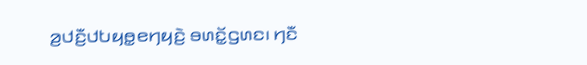ꤤ꤬ꤓꤢꤪ꤬ꤓꤝꤟꤥ꤭ꤕꤚꤟꤢꤧ꤬ ꤋꤛꤢꤩ꤭ꤞꤛꤢ꤯ ꤚꤢꤪ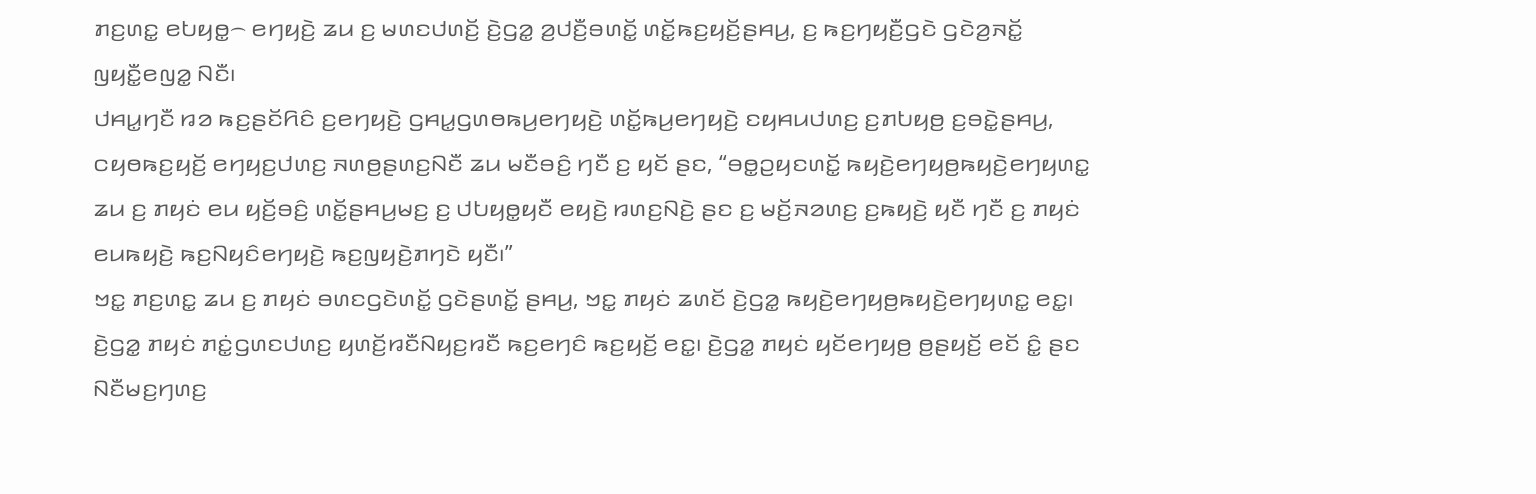ꤊꤢ꤬ꤛꤢ꤭ ꤕꤝꤟꤥ꤭꤮ ꤕꤚꤟꤢꤧ꤬ ꤘꤣ ꤢ꤬ ꤗꤛꤢꤓꤛꤢꤩ꤬ ꤢꤧ꤬ꤞꤤ꤭ ꤤ꤬ꤓꤢꤪ꤬ꤋꤛꤢꤩ꤭ ꤛꤢꤩ꤭ꤒꤢ꤬ꤟꤢꤩ꤬ꤔꤌꤣ꤬, ꤢ꤬ ꤒꤢ꤬ꤚꤟꤢꤪ꤬ꤞꤢꤧ ꤞꤢꤧꤤ꤬ꤏꤢꤩ꤭ ꤜꤟꤢꤪ꤭ꤕꤜꤤ꤭ ꤡꤢꤪ꤯
ꤓꤌꤣ꤭ꤚꤢꤪ ꤙꤤ ꤒꤢ꤬ꤔꤢꤩꤖꤢꤨ ꤢ꤬ꤕꤚꤟꤢꤧ꤬ ꤞꤌꤣ꤭ꤞꤛꤥꤒꤣ꤬ꤕꤚꤟꤢꤧ꤬ ꤛꤢꤩ꤭ꤒꤣ꤬ꤕꤚꤟꤢꤧ꤬ ꤢꤟꤌꤣꤓꤛꤢ꤬ ꤢ꤬ꤊꤝꤟꤥ꤬ ꤢ꤬ꤋꤢꤧ꤭ꤔꤌꤣ꤬, ꤍꤟꤥꤒꤢ꤬ꤟꤢꤩ꤬ ꤕꤚꤟꤢ꤬ꤓꤛꤢ꤬ ꤏꤛꤥ꤬ꤔꤛꤢ꤬ꤡꤢꤪ ꤘꤣ ꤗꤢꤪꤋꤢꤨ꤬ ꤚꤢꤪ ꤢ꤬ ꤟꤢꤩ ꤔꤢ, “ꤋꤥ꤭ꤑꤟꤢꤛꤢꤩ꤭ ꤒꤟꤢꤧ꤬ꤕꤚꤟꤥ꤬ꤒꤟꤢꤧ꤬ꤕꤚꤟꤛꤢ꤭ ꤘꤣ ꤢ꤬ ꤊꤟꤢꤦ ꤕꤣ ꤟꤢꤩ꤬ꤋꤢꤨ꤬ ꤛꤢꤩ꤭ꤔꤌꤣ꤬ꤗꤢ꤬ ꤢ꤬ ꤓꤝꤟꤥ꤭ꤟꤢꤪ ꤕꤟꤢꤧ꤬ ꤙꤛꤢ꤬ꤡꤢꤧ꤬ ꤔꤢ ꤢ꤬ ꤗꤢꤩ꤬ꤏꤤꤛꤢ꤬ ꤢ꤬ꤒꤟꤢꤧ꤬ ꤟꤢꤪ ꤚꤢꤪ ꤢ꤬ ꤊꤟꤢꤦ ꤕꤣꤒꤟꤢꤧ꤬ ꤒꤢ꤬ꤡꤟꤢꤨꤕꤚꤟꤢꤧ꤬ ꤒꤢ꤬ꤜꤟꤢꤧ꤬ꤊꤚꤢꤧ ꤟꤢꤪ꤯”
ꤠꤢ꤭ ꤊꤢ꤬ꤛꤢ꤭ ꤘꤣ ꤢ꤬ ꤊꤟꤢꤦ ꤋꤛꤢꤞꤢꤧꤛꤢꤩ꤭ ꤞꤢꤧꤔꤛꤢꤩ꤭ ꤔꤌꤣ꤬, ꤠꤢ꤭ ꤊꤟꤢꤦ ꤘꤛꤢꤩ ꤢꤧ꤬ꤞꤤ꤭ ꤒꤟꤢꤧ꤬ꤕꤚꤟꤥ꤬ꤒꤟꤢꤧ꤬ꤕꤚꤟꤛꤢ꤭ ꤕꤢ꤭꤯ ꤢꤧ꤬ꤞꤤ꤭ ꤊꤟꤢꤦ ꤊꤢꤦ꤭ꤞꤛꤢꤓꤛꤢ꤬ ꤟꤛꤢꤩ꤬ꤙꤢꤪꤡꤟꤢ꤬ꤙꤢꤪ ꤒꤢ꤬ꤕꤚꤢꤨ ꤒꤢ꤬ꤟꤢꤩ꤬ ꤕꤢ꤭꤯ ꤢꤧ꤬ꤞꤤ꤭ ꤊꤟꤢꤦ ꤟꤢꤩꤕꤚꤟꤥ꤬ ꤥ꤬ꤔꤟꤢꤩ꤬ ꤕꤢꤩ ꤢꤨ꤭ ꤔꤢ ꤡꤢꤪꤗꤢ꤬ꤚꤛꤢ꤬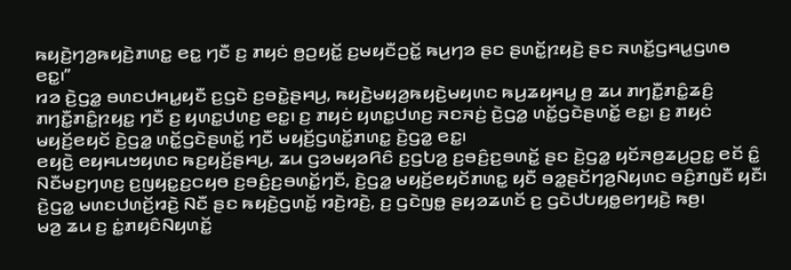ꤒꤟꤢꤧ꤬ꤚꤤ꤬ꤒꤟꤢꤧ꤬ꤊꤛꤢ꤭ ꤕꤢ꤭ ꤚꤢꤪ ꤢ꤬ ꤊꤟꤢꤦ ꤥ꤬ꤑꤟꤢꤩ꤭ ꤢ꤬ꤗꤟꤢꤪꤑꤢꤩ꤭ ꤒꤣ꤬ꤚꤤ ꤔꤢ ꤔꤛꤢꤩ꤭ꤐꤟꤢꤧ꤬ ꤔꤢ ꤏꤛꤢꤩ꤭ꤞꤌꤣ꤭ꤞꤛꤥ ꤕꤢ꤭꤯”
ꤙꤤ ꤢꤧ꤬ꤞꤤ꤭ ꤋꤛꤢꤓꤌꤣ꤭ꤟꤢꤪ ꤢ꤬ꤞꤢꤧ ꤢ꤬ꤋꤢꤧ꤭ꤔꤌꤣ꤬, ꤒꤟꤢꤧ꤬ꤗꤟꤤ꤬ꤒꤟꤢꤧ꤬ꤗꤟꤛꤢ ꤒꤣ꤬ꤘꤟꤌꤣ꤭ ꤥ꤬ ꤘꤣ ꤊꤚꤢꤪ꤭ꤊꤢꤨ꤭ꤘꤢꤨ꤬ ꤊꤚꤢꤪ꤭ꤊꤢꤨ꤭ꤐꤟꤢ꤭ ꤚꤢꤪ ꤢ꤬ ꤟꤛꤢ꤭ꤓꤛꤢ꤬ ꤕꤢ꤭꤯ ꤢ꤬ ꤊꤟꤢꤦ ꤟꤛꤢ꤭ꤓꤛꤢ꤬ ꤏꤢꤏꤢꤦ꤬ ꤢꤧ꤬ꤞꤤ꤭ ꤛꤢꤩ꤭ꤞꤢꤧꤔꤛꤢꤩ꤭ ꤕꤢ꤭꤯ ꤢ꤬ ꤊꤟꤢꤦ ꤗꤟꤢꤩ꤬ꤕꤟꤢꤩ ꤢꤧ꤬ꤞꤤ꤭ ꤛꤢꤩ꤭ꤞꤢꤧꤔꤛꤢꤩ꤭ ꤚꤢꤪ ꤗꤟꤢꤩ꤬ꤞꤛꤢꤩ꤭ꤊꤛꤢ꤭ ꤢꤧ꤬ꤞꤤ꤭ ꤕꤢ꤭꤯
ꤕꤟꤢꤧ꤬ ꤕꤟꤌꤣꤠꤟꤛꤢ ꤒꤢ꤬ꤟꤢꤩ꤬ꤔꤌꤣ꤬, ꤘꤣ ꤞꤤꤗꤟꤤꤖꤢꤨ ꤢ꤬ꤞꤝꤤ꤬ ꤢ꤬ꤋꤢꤨ꤬ꤢ꤬ꤋꤛꤢꤩ꤭ ꤔꤢ ꤢꤧ꤬ꤞꤤ꤭ ꤟꤢꤩꤏꤥ꤬ꤘꤣ꤬ꤑꤢ꤭ ꤕꤢꤩ ꤢꤨ꤭ ꤡꤢꤪꤗꤢ꤬ꤚꤛꤢ꤬ ꤢ꤬ꤜꤟꤢ꤭ꤢ꤬ꤍꤟꤥ ꤢ꤬ꤋꤢꤨ꤬ꤢ꤬ꤋꤛꤢꤩ꤭ꤚꤢꤪ, ꤢꤧ꤬ꤞꤤ꤭ ꤗꤟꤢꤩ꤬ꤕꤟꤢꤩꤊꤛꤢ꤭ ꤟꤢꤪ ꤋꤤ꤭ꤔꤢꤩꤚꤤ꤬ꤡꤟꤛꤢ ꤋꤢꤨ꤬ꤊꤜꤢꤪ ꤟꤢꤪ꤯ ꤢꤧ꤬ꤞꤤ꤭ ꤗꤛꤢꤓꤛꤢꤩ꤬ꤙꤢꤧ꤬ ꤡꤢꤪ ꤔꤢ ꤒꤟꤢꤧ꤬ꤞꤛꤢꤩ꤭ ꤙꤢꤧ꤬ꤙꤢꤧ꤬, ꤢ꤬ ꤞꤢꤧꤜꤥ꤭ ꤔꤟꤤꤘꤛꤢꤩ ꤢ꤬ ꤞꤢꤧꤓꤝꤟꤥ꤭ꤕꤚꤟꤢꤧ꤬ ꤒꤥ꤬꤯
ꤗꤤ꤬ ꤘꤣ ꤢ꤬ ꤢꤦ꤭ꤊꤟꤢꤨꤡꤟꤛꤢꤩ꤭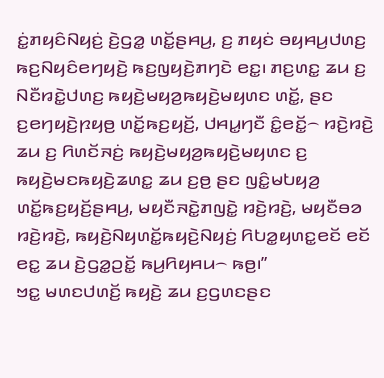ꤢꤦ꤭ꤊꤟꤢꤨꤡꤟꤢꤦ꤬ ꤢꤧ꤬ꤞꤤ꤭ ꤛꤢꤩ꤭ꤔꤌꤣ꤬, ꤢ꤬ ꤊꤟꤢꤦ ꤋꤟꤌꤣ꤬ꤓꤛꤢ꤬ ꤒꤢ꤬ꤡꤟꤢꤨꤕꤚꤟꤢꤧ꤬ ꤒꤢ꤬ꤜꤟꤢꤧ꤬ꤊꤚꤢꤧ ꤕꤢ꤭꤯ ꤊꤢ꤬ꤛꤢ꤭ ꤘꤣ ꤢ꤬ ꤡꤢꤪꤙꤢꤧ꤭ꤓꤛꤢ꤬ ꤒꤟꤢꤧ꤬ꤗꤟꤤ꤬ꤒꤟꤢꤧ꤬ꤗꤟꤛꤢ ꤛꤢꤩ꤭, ꤔꤢ ꤢ꤬ꤕꤚꤟꤢꤧ꤬ꤐꤟꤥ꤬ ꤛꤢꤩ꤭ꤒꤢ꤬ꤟꤢꤩ꤬, ꤓꤌꤣ꤭ꤚꤢꤪ ꤢꤨ꤭ꤕꤢꤩ꤭꤮ ꤙꤢꤧ꤬ꤙꤢꤧ꤬ ꤘꤣ ꤢ꤬ ꤖꤛꤢꤩꤏꤢꤦ꤬ ꤒꤟꤢꤧ꤬ꤗꤟꤤ꤬ꤒꤟꤢꤧ꤬ꤗꤟꤛꤢ ꤢ꤬ ꤒꤟꤢꤧ꤬ꤗꤢꤒꤟꤢꤧ꤬ꤘꤛꤢ꤭ ꤘꤣ ꤢ꤬ꤥ꤬ ꤔꤢ ꤜꤢꤨ꤭ꤗꤝꤟꤤ꤬ ꤛꤢꤩ꤭ꤒꤢ꤬ꤟꤢꤩ꤬ꤔꤌꤣ꤬, ꤗꤟꤢꤪꤏꤢꤧ꤭ꤊꤜꤢꤧ꤭ ꤙꤢꤧ꤬ꤙꤢꤧ꤬, ꤗꤟꤢꤪꤋꤤ ꤙꤢꤧ꤬ꤙꤢꤧ꤬, ꤒꤟꤢꤧ꤬ꤡꤟꤛꤢꤩ꤭ꤒꤟꤢꤧ꤬ꤡꤟꤢꤦ꤬ ꤖꤝꤤ꤭ꤟꤛꤢ꤭ꤕꤢꤩ ꤕꤢꤩ ꤕꤢ꤭ ꤘꤣ ꤢꤧ꤬ꤞꤤ꤭ꤑꤢꤩ꤭ ꤒꤣ꤬ꤖꤟꤌꤣ꤮ ꤒꤥ꤬꤯”
ꤠꤢ꤭ ꤗꤛꤢꤓꤛꤢꤩ꤬ ꤒꤟꤢꤧ꤬ ꤘꤣ ꤢ꤬ꤞꤛꤢꤔꤢ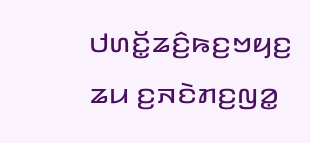ꤓꤛꤢꤩ꤭ꤘꤢꤨ꤬ꤒꤢ꤬ꤠꤟꤢ꤬ ꤘꤣ ꤢ꤬ꤏꤢꤧꤊꤢ꤬ꤜꤤ꤭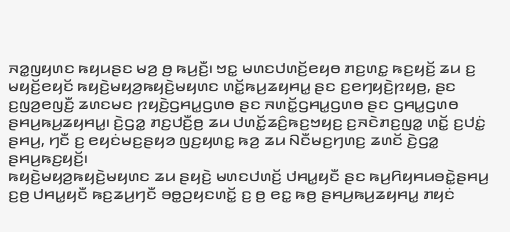ꤏꤤ꤭ꤜꤟꤛꤢ ꤒꤟꤣꤔꤢ ꤗꤤ꤬ ꤥ꤬ ꤒꤣ꤬ꤢꤪ꤬꤯ ꤠꤢ꤭ ꤗꤛꤢꤓꤛꤢꤩ꤬ꤕꤟꤥ ꤊꤢ꤬ꤛꤢ꤭ ꤒꤢ꤬ꤟꤢꤩ꤬ ꤘꤣ ꤢ꤬ ꤗꤟꤢꤩ꤬ꤕꤟꤢꤩ ꤒꤟꤢꤧ꤬ꤗꤟꤤ꤬ꤒꤟꤢꤧ꤬ꤗꤟꤛꤢ ꤛꤢꤩ꤭ꤒꤣ꤬ꤘꤟꤌꤣ꤭ ꤔꤢ ꤢ꤬ꤕꤚꤟꤢꤧ꤬ꤐꤟꤥ꤬, ꤔꤢ ꤢ꤬ꤜꤤ꤬ꤕꤜꤢꤪ꤬ ꤘꤛꤢꤗꤢ ꤐꤟꤢꤧ꤬ꤞꤌꤣ꤭ꤞꤛꤥ ꤔꤢ ꤏꤛꤢꤩ꤭ꤞꤌꤣ꤭ꤞꤛꤥ ꤔꤢ ꤞꤌꤣ꤭ꤞꤛꤥ ꤔꤌꤣ꤬ꤒꤣ꤬ꤘꤟꤌꤣ꤭꤯ ꤢꤧ꤬ꤞꤤ꤭ ꤊꤢ꤬ꤓꤢꤪ꤬ꤥ꤬ ꤘꤣ ꤓꤛꤢꤩ꤭ꤘꤢꤨ꤬ꤒꤢ꤬ꤠꤟꤢ꤬ ꤢ꤬ꤏꤢꤧꤊꤢ꤬ꤜꤤ꤭ ꤛꤢꤩ꤭ ꤢ꤬ꤓꤢꤦ꤭ ꤔꤌꤣ꤬, ꤚꤢꤪ ꤢ꤬ ꤕꤟꤢꤦꤗꤢ꤬ꤔꤟꤤ ꤜꤢ꤬ꤟꤛꤢ꤭ ꤒꤤ꤬ ꤘꤣ ꤡꤢꤪꤗꤢ꤬ꤚꤛꤢ꤬ ꤘꤛꤢꤩ ꤢꤧ꤬ꤞꤤ꤭ ꤔꤌꤣ꤬ꤒꤢ꤬ꤟꤢꤩ꤬꤯
ꤒꤟꤢꤧ꤬ꤗꤟꤤ꤬ꤒꤟꤢꤧ꤬ꤗꤟꤛꤢ ꤘꤣ ꤔꤟꤢꤧ꤬ ꤗꤛꤢꤓꤛꤢꤩ꤬ ꤓꤌꤣ꤭ꤟꤢꤪ ꤔꤢ ꤒꤣ꤬ꤖꤟꤌꤣꤋꤢꤧ꤭ꤔꤌꤣ꤬ ꤢ꤬ꤥ꤬ ꤓꤌꤣ꤭ꤟꤢꤪ ꤒꤢ꤬ꤘꤣ꤬ꤚꤢꤪ ꤋꤥ꤭ꤑꤟꤢꤛꤢꤩ꤭ ꤢ꤬ ꤥ꤬ ꤕꤢ꤭ ꤒꤥ꤬ ꤔꤌꤣ꤬ꤒꤣ꤬ꤘꤟꤌꤣ꤭ ꤊꤟꤢꤦ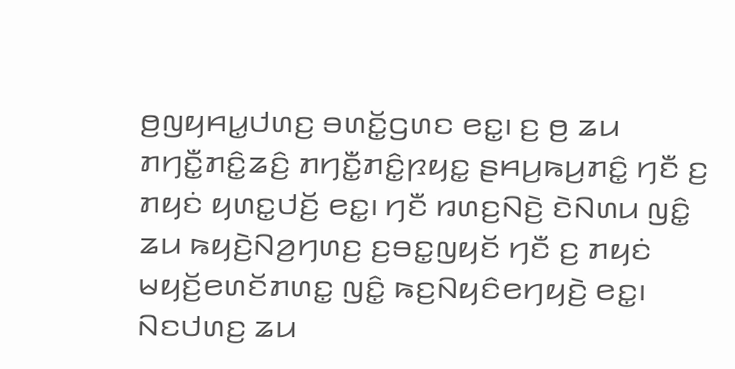ꤥ꤬ꤜꤟꤌꤣ꤭ꤓꤛꤢ꤬ ꤋꤛꤢꤩ꤭ꤞꤛꤢ ꤕꤢ꤭꤯ ꤢ꤬ ꤥ꤬ ꤘꤣ ꤊꤚꤢꤪ꤭ꤊꤢꤨ꤭ꤘꤢꤨ꤬ ꤊꤚꤢꤪ꤭ꤊꤢꤨ꤭ꤐꤟꤢ꤭ ꤔꤌꤣ꤬ꤒꤣ꤬ꤊꤢꤨ꤭ ꤚꤢꤪ ꤢ꤬ ꤊꤟꤢꤦ ꤟꤛꤢ꤭ꤓꤢꤩ꤬ ꤕꤢ꤭꤯ ꤚꤢꤪ ꤙꤛꤢ꤬ꤡꤢꤧ꤬ ꤢꤧꤡꤛꤣ ꤜꤢꤨ꤭ ꤘꤣ ꤒꤟꤢꤧ꤬ꤡꤤ꤬ꤚꤛꤢ꤬ ꤢ꤬ꤋꤢ꤭ꤜꤟꤢꤩ ꤚꤢꤪ ꤢ꤬ ꤊꤟꤢꤦ ꤗꤟꤢꤩ꤬ꤕꤛꤢꤩꤊꤛꤢ꤭ ꤜꤢꤨ꤭ ꤒꤢ꤬ꤡꤟꤢꤨꤕꤚꤟꤢꤧ꤬ ꤕꤢ꤭꤯ ꤡꤢꤓꤛꤢ꤬ ꤘꤣ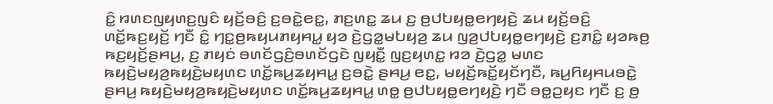ꤢꤨ꤭ ꤙꤛꤢꤜꤟꤛꤢ꤬ꤜꤢꤨ ꤟꤢꤩ꤬ꤋꤢꤨ꤬ ꤢ꤬ꤋꤢꤧ꤭ꤕꤢ꤭, ꤊꤢ꤬ꤛꤢ꤭ ꤘꤣ ꤢ꤬ ꤥ꤬ꤓꤝꤟꤥ꤭ꤕꤚꤟꤢꤧ꤬ ꤘꤣ ꤟꤢꤩ꤬ꤋꤢꤨ꤬ ꤛꤢꤩ꤭ꤒꤢ꤬ꤟꤢꤩ꤬ ꤚꤢꤪ ꤢꤨ꤭ ꤚꤢ꤭ꤥ꤬ꤒꤟꤣꤊꤟꤌꤣ꤭ ꤟꤤ ꤢꤧ꤬ꤞꤤ꤭ꤗꤝꤟꤤ꤬ ꤘꤣ ꤜꤤ꤬ꤓꤝꤟꤥ꤭ꤕꤚꤟꤢꤧ꤬ ꤢ꤬ꤊꤢꤨ꤭ ꤟꤤꤒꤥ꤬ ꤒꤢ꤬ꤟꤢꤩ꤬ꤔꤌꤣ꤬, ꤢ꤬ ꤊꤟꤢꤦ ꤋꤛꤢꤩꤞꤢꤨ꤬ꤋꤛꤢꤩꤞꤢꤧ ꤜꤟꤢꤪ꤭ ꤜꤢ꤬ꤟꤛꤢ꤭ ꤙꤤ ꤢꤧ꤬ꤞꤤ꤭ ꤗꤛꤢ ꤒꤟꤢꤧ꤬ꤗꤟꤤ꤬ꤒꤟꤢꤧ꤬ꤗꤟꤛꤢ ꤛꤢꤩ꤭ꤒꤣ꤬ꤘꤟꤌꤣ꤭ ꤢ꤬ꤋꤢꤧ꤭ ꤔꤌꤣ꤬ ꤕꤢ꤭, ꤗꤟꤢꤩ꤬ꤒꤢꤩ꤭ꤟꤢꤩꤚꤢꤪ, ꤒꤣ꤬ꤖꤟꤌꤣꤋꤢꤧ꤭ ꤔꤌꤣ꤬ ꤒꤟꤢꤧ꤬ꤗꤟꤤ꤬ꤒꤟꤢꤧ꤬ꤗꤟꤛꤢ ꤛꤢꤩ꤭ꤒꤣ꤬ꤘꤟꤌꤣ꤭ ꤛꤥ꤭ ꤥ꤬ꤓꤝꤟꤥ꤭ꤕꤚꤟꤢꤧ꤬ ꤚꤢꤪ ꤋꤥ꤭ꤑꤟꤢ ꤚꤢꤪ ꤢ꤬ ꤥ꤬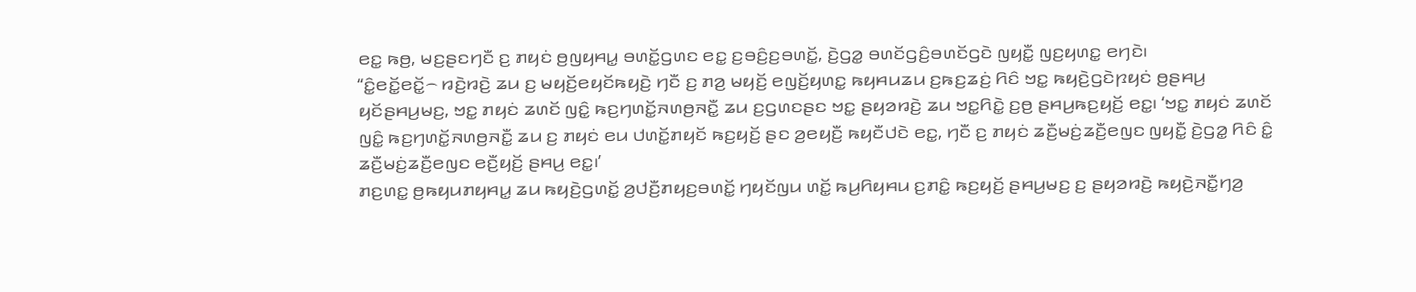ꤕꤢ꤭ ꤒꤥ꤬, ꤗꤢ꤬ꤔꤢꤚꤢꤪ ꤢ꤬ ꤊꤟꤢꤦ ꤥ꤬ꤜꤟꤌꤣ꤭ ꤋꤛꤢꤩ꤭ꤞꤛꤢ ꤕꤢ꤭ ꤢ꤬ꤋꤢꤨ꤬ꤢ꤬ꤋꤛꤢꤩ꤭, ꤢꤧ꤬ꤞꤤ꤭ ꤋꤛꤢꤩꤞꤢꤨ꤬ꤋꤛꤢꤩꤞꤢꤧ ꤜꤟꤢꤪ꤭ ꤜꤢ꤬ꤟꤛꤢ꤭ ꤕꤚꤢꤧ꤯
“ꤢꤨ꤭ꤕꤢꤩ꤭ꤕꤢꤩ꤭꤮ ꤙꤢꤧ꤬ꤙꤢꤧ꤬ ꤘꤣ ꤢ꤬ ꤗꤟꤢꤩ꤬ꤕꤟꤢꤩꤒꤟꤢꤧ꤬ ꤚꤢꤪ ꤢ꤬ ꤊꤤ꤬ ꤗꤟꤢꤩ꤬ ꤕꤜꤢꤩ꤬ꤟꤛꤢ꤭ ꤒꤟꤌꤣꤘꤣ ꤢ꤬ꤒꤢ꤬ꤘꤢꤦ꤬ ꤖꤢꤨ ꤠꤢ꤭ ꤒꤟꤢꤧ꤬ꤞꤢꤧꤐꤟꤢꤦ ꤥ꤬ꤔꤌꤣ꤬ ꤟꤢꤩꤔꤌꤣ꤬ꤗꤢ꤬, ꤠꤢ꤭ ꤊꤟꤢꤦ ꤘꤛꤢꤩ ꤜꤢꤨ꤭ ꤒꤢ꤬ꤚꤛꤢꤩ꤭ꤏꤛꤥ꤬ꤏꤢꤪ꤭ ꤘꤣ ꤢ꤬ꤞꤛꤢꤔꤢ ꤠꤢ꤭ ꤔꤟꤤꤙꤢꤧ꤬ ꤘꤣ ꤠꤢ꤭ꤖꤢꤧ꤭ ꤢ꤬ꤥ꤬ ꤔꤌꤣ꤬ꤒꤢ꤬ꤟꤢꤩ꤬ ꤕꤢ꤭꤯ ‘ꤠꤢ꤭ ꤊꤟꤢꤦ ꤘꤛꤢꤩ ꤜꤢꤨ꤭ ꤒꤢ꤬ꤚꤛꤢꤩ꤭ꤏꤛꤥ꤬ꤏꤢꤪ꤭ ꤘꤣ ꤢ꤬ ꤊꤟꤢꤦ ꤕꤣ ꤓꤛꤢꤩ꤭ꤊꤟꤢꤩ ꤒꤢ꤬ꤟꤢꤩ꤬ ꤔꤢ ꤤ꤬ꤕꤟꤢꤪ꤬ ꤒꤟꤢꤪꤓꤢꤧ ꤕꤢ꤭, ꤚꤢꤪ ꤢ꤬ ꤊꤟꤢꤦ ꤘꤢꤪ꤬ꤗꤢꤦ꤬ꤘꤢꤪ꤬ꤕꤜꤢ ꤜꤟꤢꤪ꤭ ꤢꤧ꤬ꤞꤤ꤭ ꤖꤢꤨ ꤢꤨ꤭ ꤘꤢꤪ꤬ꤗꤢꤦ꤬ꤘꤢꤪ꤬ꤕꤜꤢ ꤕꤢꤪ꤬ꤟꤢꤩ꤬ ꤔꤌꤣ꤬ ꤕꤢ꤭꤯’
ꤊꤢ꤬ꤛꤢ꤭ ꤥ꤬ꤒꤟꤣꤊꤟꤌꤣ꤭ ꤘꤣ ꤒꤟꤢꤧ꤬ꤞꤛꤢꤩ꤭ ꤤ꤬ꤓꤢꤪ꤬ꤊꤟꤢ꤬ꤋꤛꤢꤩ꤭ ꤚꤟꤢꤩꤜꤣ ꤛꤢꤩ꤭ ꤒꤣ꤬ꤖꤟꤌꤣ ꤢ꤬ꤊꤢꤨ꤭ ꤒꤢ꤬ꤟꤢꤩ꤬ ꤔꤌꤣ꤬ꤗꤢ꤬ ꤢ꤬ ꤔꤟꤤꤙꤢꤧ꤬ ꤒꤟꤢꤧ꤬ꤏꤢꤪ꤭ꤚꤤ꤬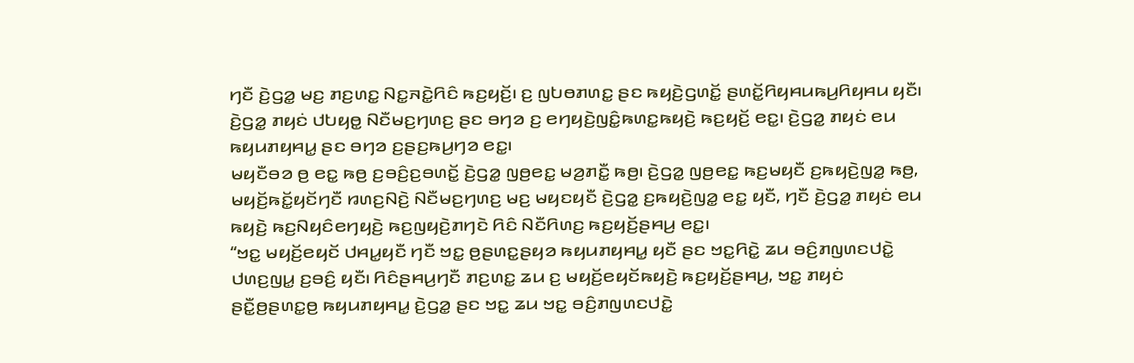ꤚꤢꤪ ꤢꤧ꤬ꤞꤤ꤭ ꤗꤢ꤬ ꤊꤢ꤬ꤛꤢ꤭ ꤡꤢ꤭ꤏꤢꤧ꤭ꤖꤢꤨ ꤒꤢ꤬ꤟꤢꤩ꤬꤯ ꤢ꤬ ꤜꤝꤥꤊꤛꤢ꤭ ꤔꤢ ꤒꤟꤢꤧ꤬ꤞꤛꤢꤩ꤭ ꤔꤛꤢꤩ꤭ꤖꤟꤌꤣꤒꤣ꤬ꤖꤟꤌꤣ ꤟꤢꤪ꤯ ꤢꤧ꤬ꤞꤤ꤭ ꤊꤟꤢꤦ ꤓꤝꤟꤥ꤭ ꤡꤢꤪꤗꤢ꤬ꤚꤛꤢ꤬ ꤔꤢ ꤋꤚꤤ ꤢ꤬ ꤕꤚꤟꤢꤧ꤬ꤜꤢꤨ꤭ꤒꤛꤢ꤭ꤒꤟꤢꤧ꤬ ꤒꤢ꤬ꤟꤢꤩ꤬ ꤕꤢ꤭꤯ ꤢꤧ꤬ꤞꤤ꤭ ꤊꤟꤢꤦ ꤕꤣ ꤒꤟꤣꤊꤟꤌꤣ꤭ ꤔꤢ ꤋꤚꤤ ꤢ꤬ꤔꤢ꤬ꤒꤣ꤬ꤚꤤ ꤕꤢ꤭꤯
ꤗꤟꤢꤪꤋꤤ ꤥ꤬ ꤕꤢ꤭ ꤒꤥ꤬ ꤢ꤬ꤋꤢꤨ꤬ꤢ꤬ꤋꤛꤢꤩ꤭ ꤢꤧ꤬ꤞꤤ꤭ ꤜꤥ꤬ꤕꤢ꤭ ꤗꤤ꤬ꤊꤢꤪ꤭ ꤒꤥ꤬꤯ ꤢꤧ꤬ꤞꤤ꤭ ꤜꤥ꤬ꤕꤢ꤭ ꤒꤢ꤬ꤗꤟꤢꤪ ꤢ꤬ꤒꤟꤢꤧ꤬ꤜꤤ꤭ ꤒꤥ꤬, ꤗꤟꤢꤩ꤬ꤒꤢꤩ꤭ꤟꤢꤩꤚꤢꤪ ꤙꤛꤢ꤬ꤡꤢꤧ꤬ ꤡꤢꤪꤗꤢ꤬ꤚꤛꤢ꤬ ꤗꤢ꤬ ꤗꤟꤢꤟꤢꤪ ꤢꤧ꤬ꤞꤤ꤭ ꤢ꤬ꤒꤟꤢꤧ꤬ꤜꤤ꤭ ꤕꤢ꤭ ꤟꤢꤪ, ꤚꤢꤪ ꤢꤧ꤬ꤞꤤ꤭ ꤊꤟꤢꤦ ꤕꤣ ꤒꤟꤢꤧ꤬ ꤒꤢ꤬ꤡꤟꤢꤨꤕꤚꤟꤢꤧ꤬ ꤒꤢ꤬ꤜꤟꤢꤧ꤬ꤊꤚꤢꤧ ꤖꤢꤨ ꤡꤢꤪꤖꤛꤢ꤬ ꤒꤢ꤬ꤟꤢꤩ꤬ꤔꤌꤣ꤬ ꤕꤢ꤭꤯
“ꤠꤢ꤭ ꤗꤟꤢꤩ꤬ꤕꤟꤢꤩ ꤓꤌꤣ꤭ꤟꤢꤪ ꤚꤢꤪ ꤠꤢ꤭ ꤥ꤬ꤔꤛꤢ꤭ꤔꤟꤤ ꤒꤟꤣꤊꤟꤌꤣ꤭ ꤟꤢꤪ ꤔꤢ ꤠꤢ꤭ꤖꤢꤧ꤭ ꤘꤣ ꤋꤢꤨ꤬ꤊꤜꤛꤢꤓꤢꤧ꤭ ꤓꤛꤢ꤬ꤜꤣ꤭ ꤢ꤬ꤋꤢꤨ꤬ ꤟꤢꤪ꤯ ꤖꤢꤨꤔꤌꤣ꤬ꤚꤢꤪ ꤊꤢ꤬ꤛꤢ꤭ ꤘꤣ ꤢ꤬ ꤗꤟꤢꤩ꤬ꤕꤟꤢꤩꤒꤟꤢꤧ꤬ ꤒꤢ꤬ꤟꤢꤩ꤬ꤔꤌꤣ꤬, ꤠꤢ꤭ ꤊꤟꤢꤦ ꤔꤢꤪ꤭ꤥ꤬ꤔꤛꤢ꤭ꤥ꤬ ꤒꤟꤣꤊꤟꤌꤣ꤭ ꤢꤧ꤬ꤞꤤ꤭ ꤔꤢ ꤠꤢ꤭ ꤘꤣ ꤠꤢ꤭ ꤋꤢꤨ꤬ꤊꤜꤛꤢꤓꤢꤧ꤭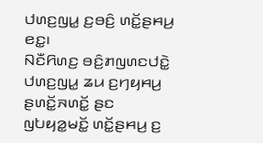ꤓꤛꤢ꤬ꤜꤣ꤭ ꤢ꤬ꤋꤢꤨ꤬ ꤛꤢꤩ꤭ꤔꤌꤣ꤬ ꤕꤢ꤭꤯
ꤡꤢꤪꤖꤛꤢ꤬ ꤋꤢꤨ꤬ꤊꤜꤛꤢꤓꤢꤧ꤭ ꤓꤛꤢ꤬ꤜꤣ꤭ ꤘꤣ ꤢ꤬ꤚꤟꤌꤣ꤬ ꤔꤛꤢꤩ꤭ꤏꤛꤢꤩ꤭ ꤔꤢ ꤜꤝꤟꤤ꤭ꤗꤢꤩ꤭ ꤛꤢꤩ꤭ꤔꤌꤣ꤬ ꤢ꤬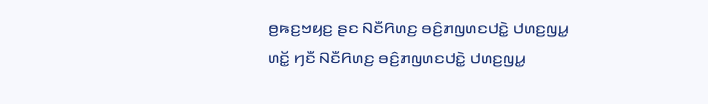ꤥ꤬ꤒꤢ꤬ꤠꤟꤢ꤬ ꤔꤢ ꤡꤢꤪꤖꤛꤢ꤬ ꤋꤢꤨ꤬ꤊꤜꤛꤢꤓꤢꤧ꤭ ꤓꤛꤢ꤬ꤜꤣ꤭ ꤛꤢꤩ꤭ ꤚꤢꤪ ꤡꤢꤪꤖꤛꤢ꤬ ꤋꤢꤨ꤬ꤊꤜꤛꤢꤓꤢꤧ꤭ ꤓꤛꤢ꤬ꤜꤣ꤭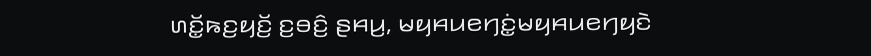ꤛꤢꤩ꤭ꤒꤢ꤬ꤟꤢꤩ꤬ ꤢ꤬ꤋꤢꤨ꤬ ꤔꤌꤣ꤬, ꤗꤟꤌꤣꤕꤚꤢꤦ꤭ꤗꤟꤌꤣꤕꤚꤟꤢꤧ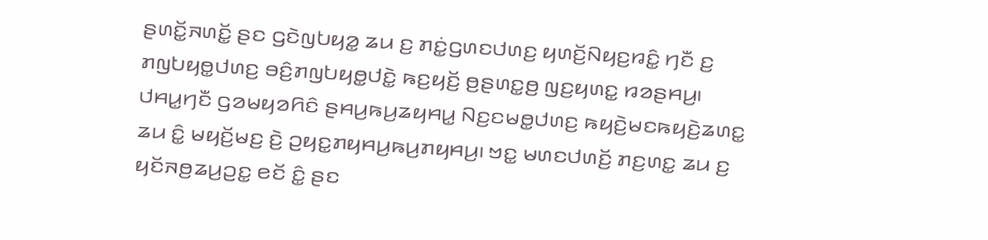ꤔꤛꤢꤩ꤭ꤏꤛꤢꤩ꤭ ꤔꤢ ꤞꤢꤧꤜꤝꤟꤤ꤭ ꤘꤣ ꤢ꤬ ꤊꤢꤦ꤭ꤞꤛꤢꤓꤛꤢ꤬ ꤟꤛꤢꤩ꤬ꤡꤟꤢ꤬ꤙꤢꤨ꤭ ꤚꤢꤪ ꤢ꤬ ꤊꤜꤝꤟꤥ꤭ꤓꤛꤢ꤬ ꤋꤢꤨ꤬ꤊꤜꤝꤟꤥ꤭ꤓꤢꤧ꤭ ꤒꤢ꤬ꤟꤢꤩ꤬ ꤥ꤬ꤔꤛꤢ꤭ꤥ꤬ ꤜꤢ꤬ꤟꤛꤢ꤭ ꤙꤤꤔꤌꤣ꤬꤯
ꤓꤌꤣ꤭ꤚꤢꤪ ꤞꤤꤗꤟꤤꤖꤢꤨ ꤔꤌꤣ꤬ꤒꤣ꤬ꤘꤟꤌꤣ꤭ ꤡꤢ꤬ꤢꤗꤥ꤭ꤓꤛꤢ꤬ ꤒꤟꤢꤧ꤬ꤗꤢꤒꤟꤢꤧ꤬ꤘꤛꤢ꤭ ꤘꤣ ꤢꤨ꤭ ꤗꤟꤢꤩ꤬ꤗꤢ꤬ ꤢꤧ꤬ ꤑꤟꤢ꤭ꤊꤟꤌꤣ꤬ꤒꤣ꤬ꤊꤟꤌꤣ꤬꤯ ꤠꤢ꤭ ꤗꤛꤢꤓꤛꤢꤩ꤬ ꤊꤢ꤬ꤛꤢ꤭ ꤘꤣ ꤢ꤬ ꤟꤢꤩꤏꤥ꤬ꤘꤣ꤬ꤑꤢ꤭ ꤕꤢꤩ ꤢꤨ꤭ ꤔꤢ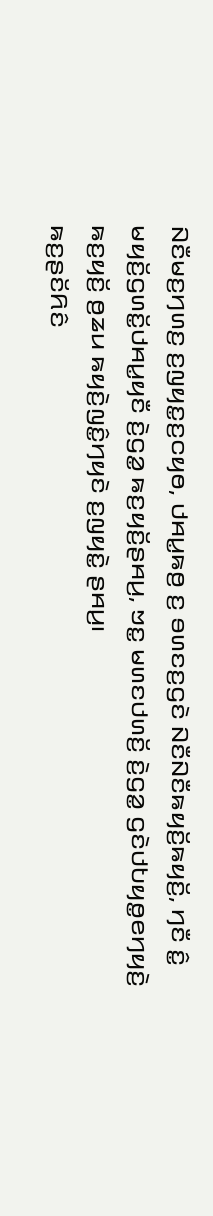ꤡꤢꤪꤗꤢ꤬ꤚꤛꤢ꤬ ꤢ꤬ꤜꤟꤢ꤭ꤢ꤬ꤍꤟꤥ, ꤓꤌꤣ꤭ꤒꤥ꤬ ꤢ꤬ ꤋꤛꤢꤢ꤬ꤞꤢꤧ ꤡꤢꤪꤡꤢꤪꤒꤟꤢꤩ꤬ꤒꤟꤢꤩ꤬, ꤚꤢꤪ ꤢꤨ꤭ ꤗꤟꤢꤩ꤬ꤞꤛꤢꤩ꤭ꤓꤌꤣ꤭ꤟꤢꤪ ꤢꤧ꤬ꤞꤤ꤭ ꤒꤢ꤬ꤟꤢꤩ꤬ꤔꤌꤣ꤬, ꤠꤢ꤭ ꤗꤛꤢꤓꤛꤢꤩ꤬ ꤢꤧ꤬ꤞꤤ꤭ ꤞꤢꤧꤓꤝꤟꤥ꤭ꤕꤚꤟꤢꤧ꤬ ꤒꤢ꤬ꤟꤢꤩ꤬ ꤥ꤬ꤘꤣ ꤒꤟꤢꤧ꤬ꤜꤢꤨ꤭ꤚꤟꤢꤧ ꤢ꤬ꤜꤟꤢꤧ꤭ ꤔꤌꤣ꤬꤯
ꤒꤢ꤬ꤔꤢꤩꤖꤢꤨ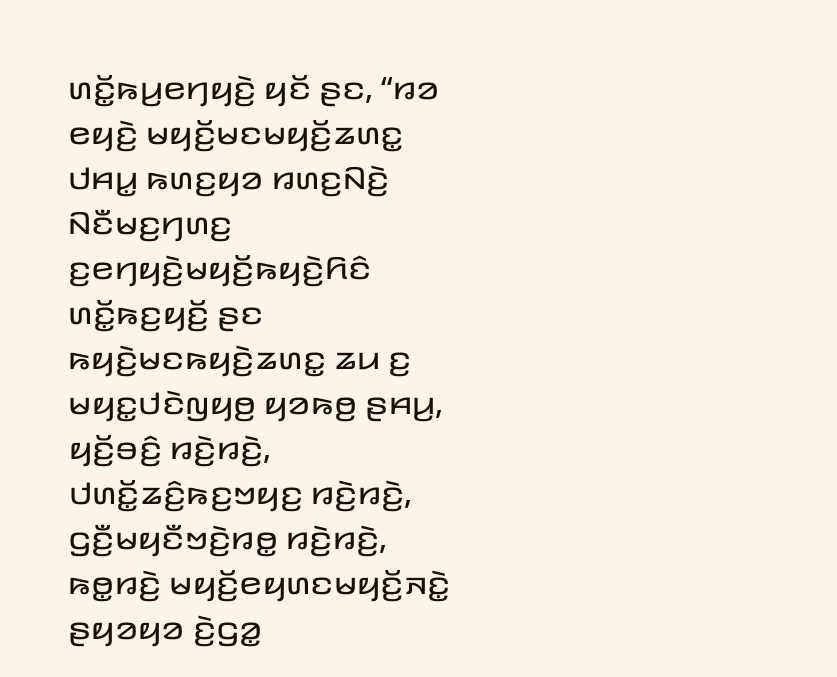ꤛꤢꤩ꤭ꤒꤣ꤬ꤕꤚꤟꤢꤧ꤬ ꤟꤢꤩ ꤔꤢ, “ꤙꤤ ꤕꤟꤢꤧ꤬ ꤗꤟꤢꤩ꤬ꤗꤢꤗꤟꤢꤩ꤬ꤘꤛꤢ꤭ ꤓꤌꤣ꤭ ꤒꤛꤢ꤬ꤟꤤ ꤙꤛꤢ꤬ꤡꤢꤧ꤬ ꤡꤢꤪꤗꤢ꤬ꤚꤛꤢ꤬ ꤢ꤬ꤕꤚꤟꤢꤧ꤬ꤗꤟꤢꤩ꤬ꤒꤟꤢꤧ꤬ꤖꤢꤨ ꤛꤢꤩ꤭ꤒꤢ꤬ꤟꤢꤩ꤬ ꤔꤢ ꤒꤟꤢꤧ꤬ꤗꤢꤒꤟꤢꤧ꤬ꤘꤛꤢ꤭ ꤘꤣ ꤢ꤬ ꤗꤟꤢ꤭ꤓꤢꤧꤜꤟꤥ꤬ ꤟꤤꤒꤥ꤬ ꤔꤌꤣ꤬, ꤟꤢꤩ꤬ꤋꤢꤨ꤬ ꤙꤢꤧ꤬ꤙꤢꤧ꤬, ꤓꤛꤢꤩ꤭ꤘꤢꤨ꤬ꤒꤢ꤬ꤠꤟꤢ꤬ ꤙꤢꤧ꤬ꤙꤢꤧ꤬, ꤞꤢꤪ꤬ꤗꤟꤢꤪꤠꤢꤧ꤬ꤙꤥ꤭ ꤙꤢꤧ꤬ꤙꤢꤧ꤬, ꤒꤥ꤭ꤙꤢꤧ꤬ ꤗꤟꤢꤩ꤬ꤕꤟꤛꤢꤗꤟꤢꤩ꤬ꤏꤢꤧ꤭ ꤔꤟꤤꤟꤤ ꤢꤧ꤬ꤞꤤ꤭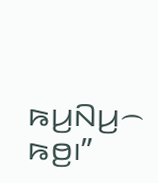ꤒꤣ꤬ꤡꤣ꤬꤮ ꤒꤥ꤬꤯”